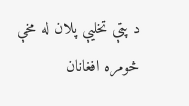د پټې تخلیې پلان له مخې څومره افغانان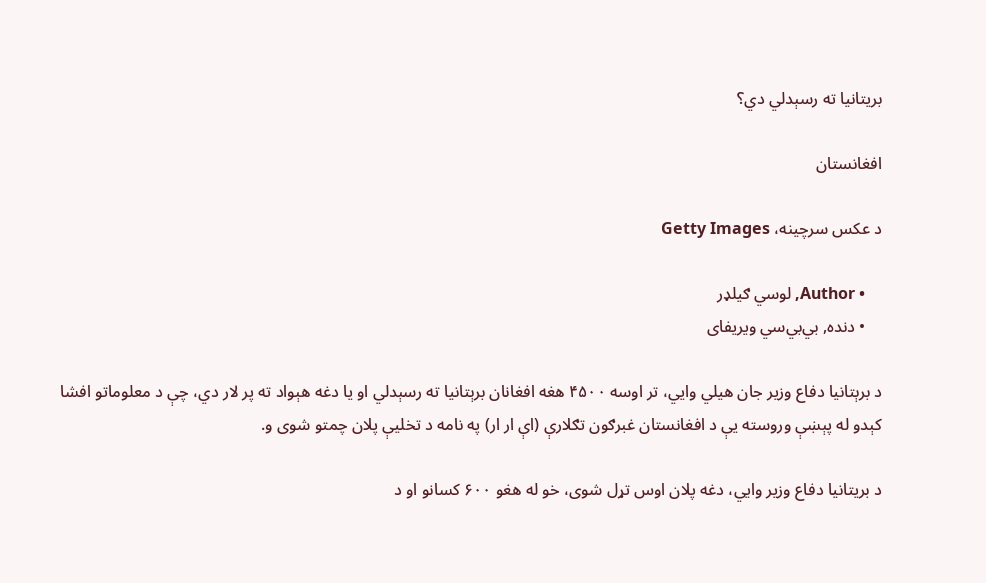بریتانیا ته رسېدلي دي؟

افغانستان

د عکس سرچینه، Getty Images

    • Author, لوسي ګیلډر
    • دنده, بي‌بي‌سي ویریفای

د برېتانیا دفاع وزیر جان هیلي وايي، تر اوسه ۴۵۰۰ هغه افغانان برېتانیا ته رسېدلي او یا دغه هېواد ته پر لار دي، چې د معلوماتو افشا کېدو له پېښې وروسته یې د افغانستان غبرګون تګلارې (اې ار ار) په نامه د تخلیې پلان چمتو شوی و.

د بریتانیا دفاع وزیر وايي، دغه پلان اوس تړل شوی، خو له هغو ۶۰۰ کسانو او د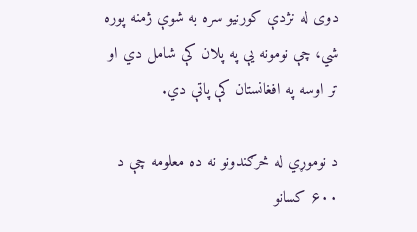دوی له نژدې کورنیو سره به شوې ژمنه پوره شي، چې نومونه یې په پلان کې شامل دي او تر اوسه په افغانستان کې پاتې دي.

د نوموړي له څرګندونو نه ده معلومه چې د ۶۰۰ کسانو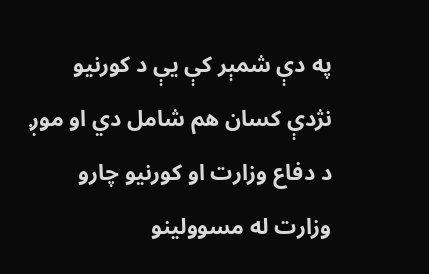په دې شمېر کې یې د کورنیو نژدې کسان هم شامل دي او موږ د دفاع وزارت او کورنیو چارو وزارت له مسوولینو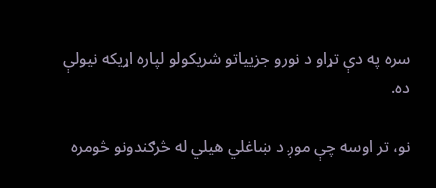سره په دې تړاو د نورو جزییاتو شریکولو لپاره اړیکه نیولې ده.

نو، تر اوسه چې موږ د ښاغلي هیلي له څرګندونو څومره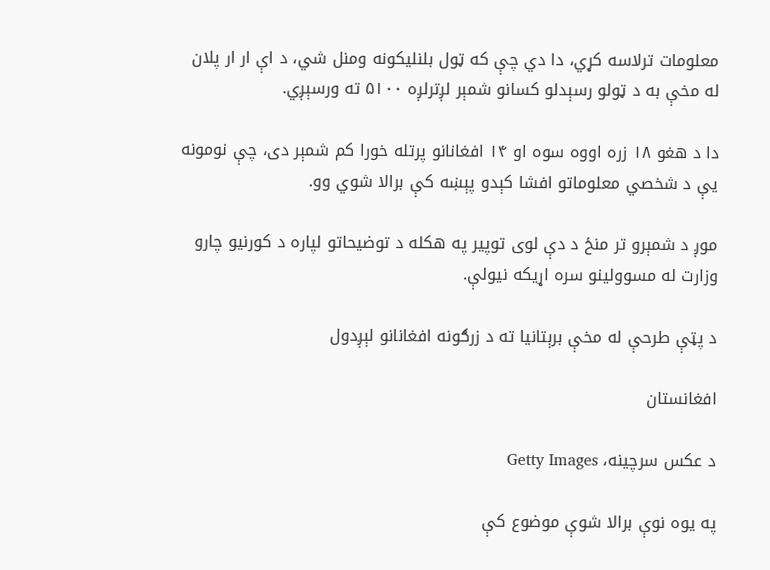معلومات ترلاسه کړي، دا دي چې که ټول بلنلیکونه ومنل شي، د اې ار ار پلان له مخې به د ټولو رسېدلو کسانو شمېر لږترلږه ۵۱۰۰ ته ورسېږي.

دا د هغو ۱۸ زره اووه سوه او ۱۴ افغانانو پرتله خورا کم شمېر دی، چې نومونه یې د شخصي معلوماتو افشا کېدو پېښه کې برالا شوي وو.

موږ د شمېرو تر منځ د دې لوی توپیر په هکله د توضیحاتو لپاره د کورنیو چارو وزارت له مسوولینو سره اړیکه نیولې.

د پټې طرحې له مخې برېتانیا ته د زرګونه افغانانو لېږدول

افغانستان

د عکس سرچینه، Getty Images

په یوه نوې برالا شوې موضوع کې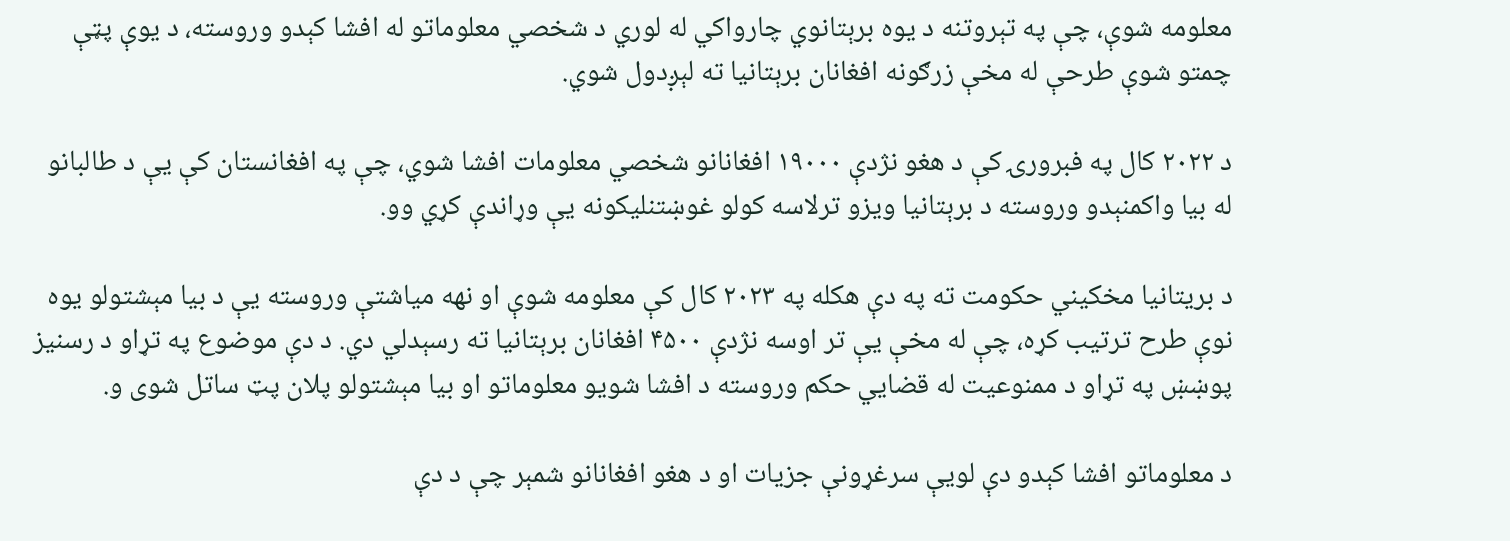معلومه شوې، چې په تېروتنه د یوه برېتانوي چارواکي له لوري د شخصي معلوماتو له افشا کېدو وروسته، د یوې پټې چمتو شوې طرحې له مخې زرګونه افغانان برېتانیا ته لېږدول شوي.

د ۲۰۲۲ کال په فبرورۍ کې د هغو نژدې ۱۹۰۰۰ افغانانو شخصي معلومات افشا شوي، چې په افغانستان کې یې د طالبانو له بیا واکمنېدو وروسته د برېتانیا ویزو ترلاسه کولو غوښتنلیکونه یې وړاندې کړي وو.

د بریتانیا مخکیني حکومت ته په دې هکله په ۲۰۲۳ کال کې معلومه شوې او نهه میاشتې وروسته یې د بيا مېشتولو یوه نوې طرح ترتیب کړه، چې له مخې یې تر اوسه نژدې ۴۵۰۰ افغانان برېتانیا ته رسېدلي دي. د دې موضوع په تړاو د رسنیز پوښښ په تړاو د ممنوعیت له قضايي حکم وروسته د افشا شویو معلوماتو او بیا مېشتولو پلان پټ ساتل شوی و.

د معلوماتو افشا کېدو دې لویې سرغړونې جزیات او د هغو افغانانو شمېر چې د دې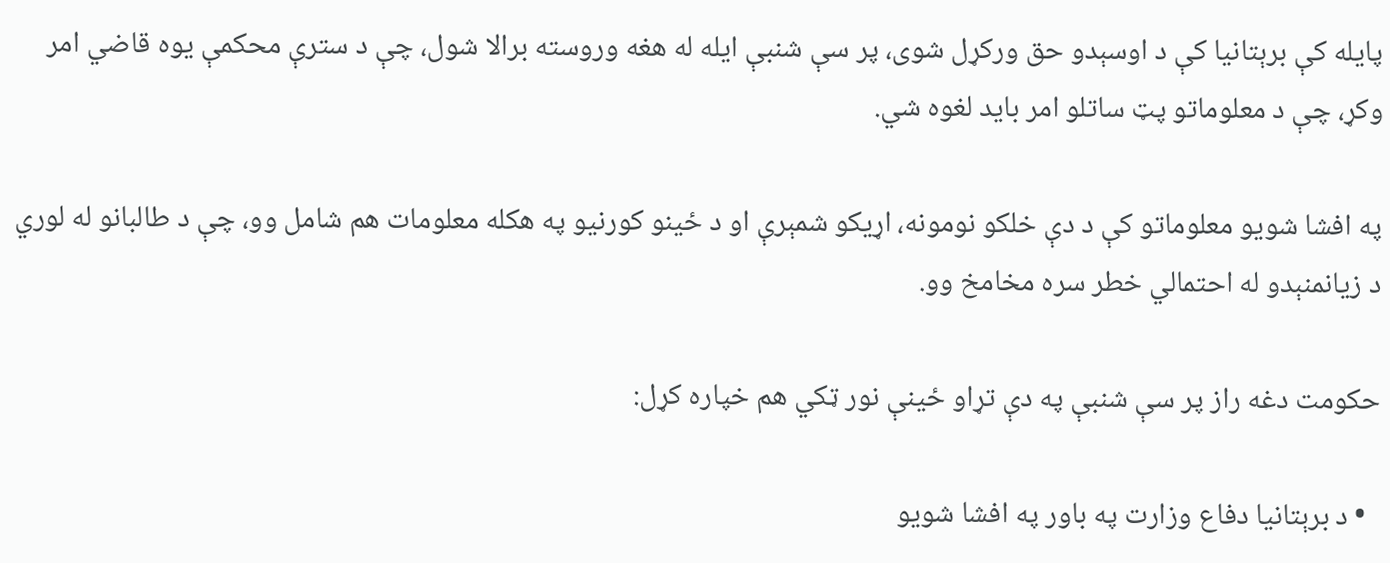پایله کې برېتانیا کې د اوسېدو حق ورکړل شوی، پر سې شنبې ایله له هغه وروسته برالا شول، چې د سترې محکمې یوه قاضي امر وکړ، چې د معلوماتو پټ ساتلو امر باید لغوه شي.

په افشا شویو معلوماتو کې د دې خلکو نومونه، اړیکو شمېرې او د ځینو کورنیو په هکله معلومات هم شامل وو، چې د طالبانو له لوري د زیانمنېدو له احتمالي خطر سره مخامخ وو.

حکومت دغه راز پر سې شنبې په دې تړاو ځینې نور ټکي هم خپاره کړل:

  • د برېتانیا دفاع وزارت په باور په افشا شویو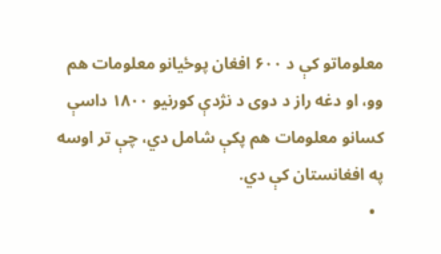معلوماتو کې د ۶۰۰ افغان پوځیانو معلومات هم وو، او دغه راز د دوی د نژدې کورنیو ۱۸۰۰ داسې کسانو معلومات هم پکې شامل دي، چې تر اوسه په افغانستان کې دي.
  •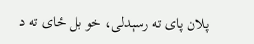پلان پای ته رسېدلی، خو بل ځای ته د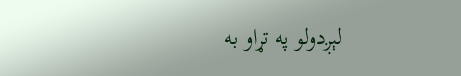لېږدولو په تړاو به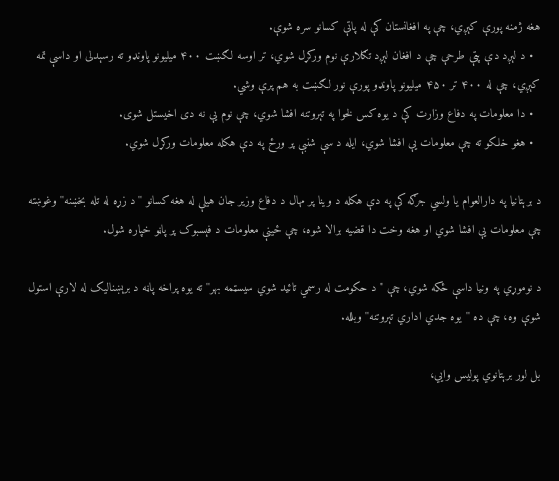هغه ژمنه پورې کېږي، چې په افغانستان کې له پاتې کسانو سره شوې.
  • د لېږد دې پټې طرحې چې د افغان لېږد تګلارې نوم ورکړل شوي، تر اوسه لګښت ۴۰۰ میلیونو پاونډو ته رسېدلی او داسې تمه کېږي، چې له ۴۰۰ تر ۴۵۰ میلیونو پاونډو پورې نور لګښت به هم پرې وشي.
  • دا معلومات په دفاع وزارت کې د یوه کس لخوا په تېروتنه افشا شوي، چې نوم یې نه دی اخیستل شوی.
  • هغو خلکو ته چې معلومات یې افشا شوي، ایله د سې شنبې پر ورځ په دې هکله معلومات ورکړل شوي.

د برېتانیا په دارالعوام یا ولسي جرګه کې په دې هکله د وینا پر مهال د دفاع وزیر جان هیلې له هغه کسانو ''د زړه له تله بخښنه'' وغوښته چې معلومات یې افشا شوي او هغه وخت دا قضیه برالا شوه، چې ځینې معلومات د فېسبوک پر پاڼو خپاره شول.

د نوموړي په ونیا داسې ځکه شوي، چې ''د حکومت له رسمي تائید شوي سیسټمه بهر'' ته یوه پراخه پاڼه د برېښنالیک له لارې استول شوې وه، چې ده ''یوه جدي اداري تېروتنه'' وبلله.

بل لور برېتانوي پولیس وايي،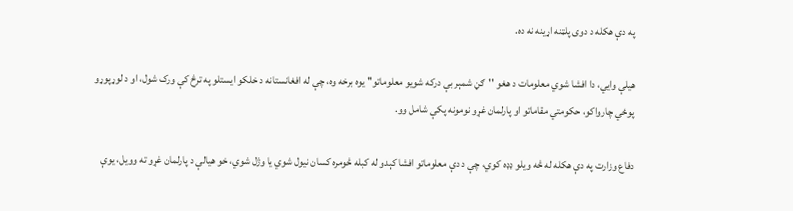په دې هکله د دوی پلټنه اړینه نه ده.

هیلې وايي، دا افشا شوي معلومات د هغو ''ګڼ شمېر بې درکه شویو معلوماتو'' یوه برخه وه، چې له افغانستانه د خلکو ایستلو په ترڅ کې ورک شول، او د لوړپوړو پوځي چارواکو، حکومتي مقاماتو او پارلمان غړو نومونه پکې شامل وو.

دفاع وزارت په دې هکله له څه ویلو ډډه کوي، چې د دې معلوماتو افشا کېدو له کبله څومره کسان نیول شوي یا وژل شوي، خو هیالې د پارلمان غړو ته وویل، یوې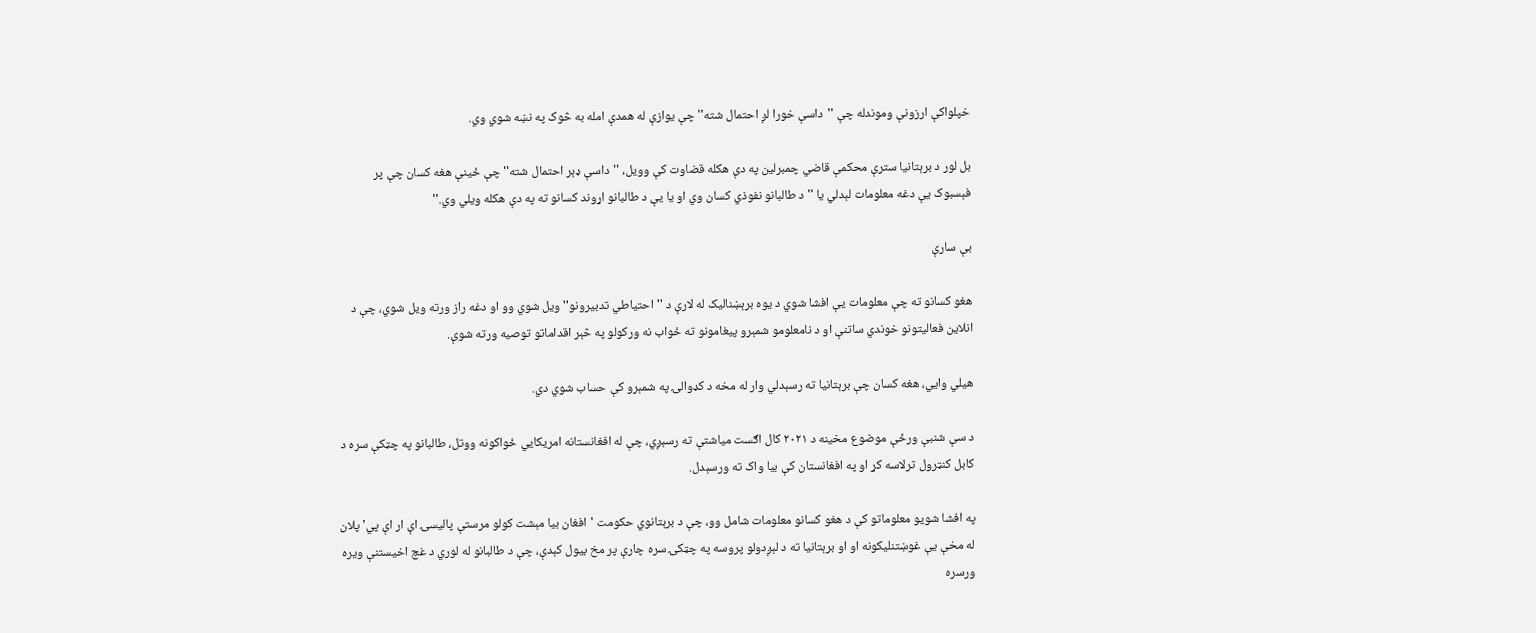خپلواکې ارزونې وموندله چې ''داسې خورا لږ احتمال شته'' چې یوازې له همدې امله به څوک په نښه شوي وي.

بل لور د برېتانیا سترې محکمې قاضي چمبرلین په دې هکله قضاوت کې وویل، ''داسې ډېر احتمال شته'' چې ځینې هغه کسان چې پر فېسبوک یې دغه معلومات لېدلي یا ''د طالبانو نفوذي کسان وي او یا یې د طالبانو اړوند کسانو ته په دې هکله ویلي وي.''

بې سارې

هغو کسانو ته چې معلومات یې افشا شوي د یوه برېښنالیک له لارې د ''احتیاطي تدبیرونو'' ویل شوي وو او دغه راز ورته ویل شوي، چې د انلاین فعالیتونو خوندي ساتنې او د نامعلومو شمېرو پیغامونو ته ځواب نه ورکولو په څېر اقداماتو توصیه ورته شوې.

هیلي وايي، هغه کسان چې برېتانیا ته رسېدلي وار له مخه د کډوالۍ په شمېرو کې حساب شوي دي.

د سې شنبې ورځې موضوع مخینه د ۲۰۲۱ کال اګست میاشتې ته رسېږي، چې له افغانستانه امریکايي ځواکونه ووتل، طالبانو په چټکې سره د کابل کنټرول ترلاسه کړ او په افغانستان کې بیا واک ته ورسېدل.

په افشا شویو معلوماتو کې د هغو کسانو معلومات شامل وو، چې د برېتانوي حکومت 'افغان بیا مېشت کولو مرستې پالیسۍ اې ار اې پي' پلان له مخې یې غوښتنلیکونه او او برېتانیا ته د لېږدولو پروسه په چټکۍ سره چارې پر مخ بیول کېدې، چې د طالبانو له لوري د غچ اخیستنې ویره ورسره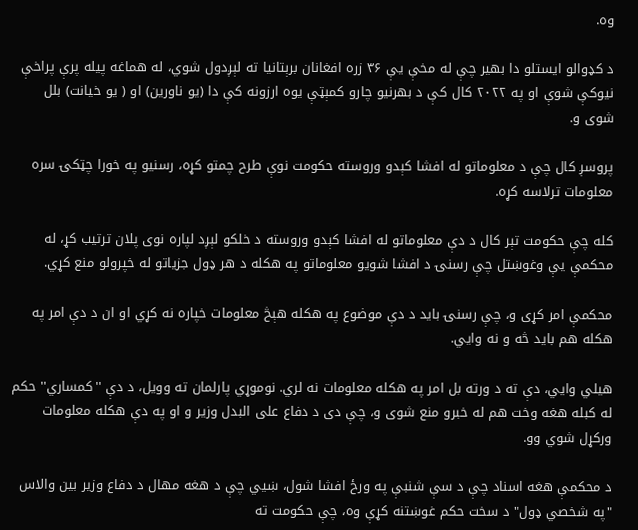وه.

د کډوالو ایستلو دا بهیر چې له مخې یې ۳۶ زره افغانان برېتانیا ته لېږدول شوي، له هماغه پیله پرې پراخې نیوکې شوې او په ۲۰۲۲ کال کې د بهرنیو چارو کمېټې یوه ارزونه کې دا (یو ناورین) او ( یو خیانت) بلل شوی و.

پروسږ کال چې د معلوماتو له افشا کېدو وروسته حکومت نوې طرح چمتو کړه، رسنیو په خورا چټکۍ سره معلومات ترلاسه کړه.

کله چې حکومت تېر کال د دې معلوماتو له افشا کېدو وروسته د خلکو لېږد لپاره نوی پلان ترتیب کړ، له محکمې یې وغوښتل چې رسنۍ د افشا شویو معلوماتو په هکله د هر ډول جزیاتو له خپرولو منع کړي.

محکمې امر کړی و، چې رسنۍ باید د دې موضوع په هکله هېڅ معلومات خپاره نه کړي او ان د دې امر په هکله هم باید څه و نه وايي.

هیلي وايي، دې ته د ورته بل امر په هکله معلومات نه لري. نوموړي پارلمان ته وویل، د دې ''کمساري'' حکم له کبله هغه وخت هم له خبرو منع شوی و، چې دی د دفاع علی البدل وزیر و او په دې هکله معلومات ورکړل شوي وو.

د محکمې هغه اسناد چې د سې شنبې په ورځ افشا شول، ښيي چې د هغه مهال د دفاع وزیر بین والاس "په شخصي ډول" د سخت حکم غوښتنه کړې وه، چې حکومت ته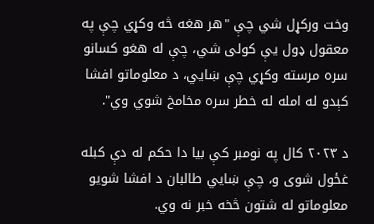وخت ورکړل شي چې "هر هغه څه وکړي چې په معقول ډول یې کولی شي، چې له هغو کسانو سره مرسته وکړي چې ښايي، د معلوماتو افشا کېدو له امله له خطر سره مخامخ شوي وي".

د ۲۰۲۳ کال په نومبر کې بیا دا حکم له دې کبله غځول شوی و، چې ښايي طالبان د افشا شویو معلوماتو له شتون څخه خبر نه وي.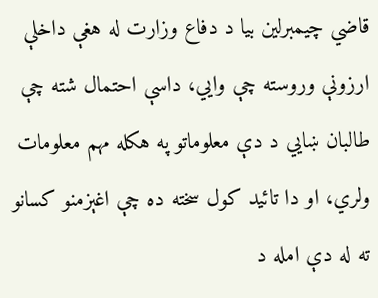قاضي چیمبرلین بیا د دفاع وزارت له هغې داخلې ارزونې وروسته چې وايي، داسې احتمال شته چې طالبان ښايي د دې معلوماتو په هکله مهم معلومات ولري، او دا تائید کول سخته ده چې اغېزمنو کسانو ته له دې امله د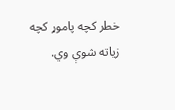خطر کچه پاموړ کچه زیاته شوې وي.